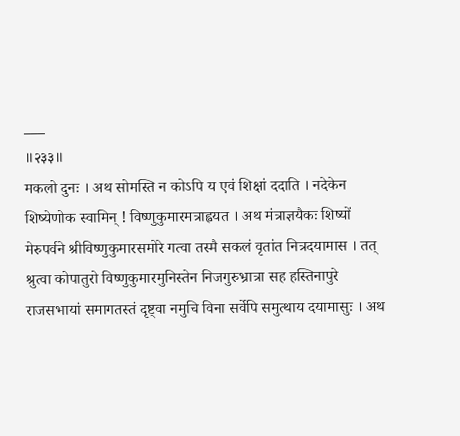___
॥२३३॥
मकलो दुनः । अथ सोमस्ति न कोऽपि य एवं शिक्षां ददाति । नदेकेन शिष्येणोक स्वामिन् ! विष्णुकुमारमत्राह्वयत । अथ मंत्राज्ञयैकः शिष्यों मेरुपर्वने श्रीविष्णुकुमारसमोरे गत्वा तस्मै सकलं वृतांत नित्रदयामास । तत् श्रुत्वा कोपातुरो विष्णुकुमारमुनिस्तेन निजगुरुभ्रात्रा सह हस्तिनापुरे राजसभायां समागतस्तं दृष्ट्वा नमुचि विना सर्वेपि समुत्थाय दयामासुः । अथ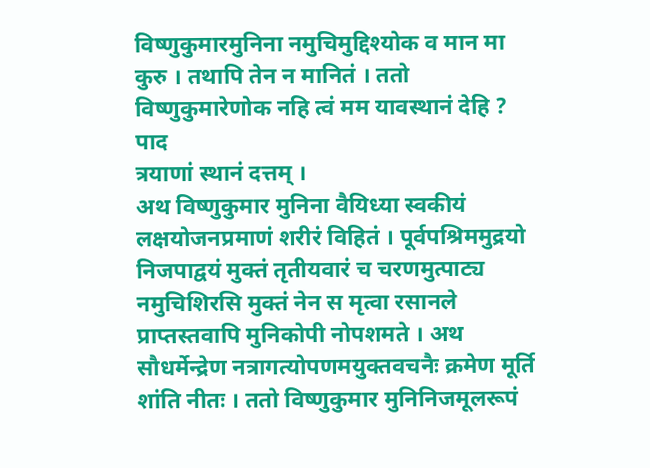विष्णुकुमारमुनिना नमुचिमुद्दिश्योक व मान मा कुरु । तथापि तेन न मानितं । ततो विष्णुकुमारेणोक नहि त्वं मम यावस्थानं देहि ?
पाद
त्रयाणां स्थानं दत्तम् ।
अथ विष्णुकुमार मुनिना वैयिध्या स्वकीयं लक्षयोजनप्रमाणं शरीरं विहितं । पूर्वपश्रिममुद्रयो निजपाद्वयं मुक्तं तृतीयवारं च चरणमुत्पाट्य नमुचिशिरसि मुक्तं नेन स मृत्वा रसानले प्राप्तस्तवापि मुनिकोपी नोपशमते । अथ सौधर्मेन्द्रेण नत्रागत्योपणमयुक्तवचनैः क्रमेण मूर्ति शांति नीतः । ततो विष्णुकुमार मुनिनिजमूलरूपं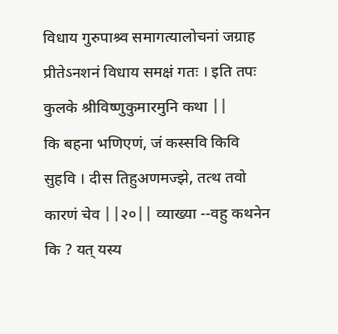विधाय गुरुपाश्र्व समागत्यालोचनां जग्राह प्रीतेऽनशनं विधाय समक्षं गतः । इति तपः कुलके श्रीविष्णुकुमारमुनि कथा ||
कि बहना भणिएणं, जं कस्सवि किवि सुहवि । दीस तिहुअणमज्झे, तत्थ तवो कारणं चेव ||२०|| व्याख्या --वहु कथनेन कि ? यत् यस्य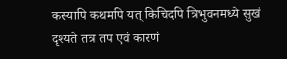कस्यापि कथमपि यत् किचिदपि त्रिभुवनमध्ये सुखं दृश्यते तत्र तप एवं कारणं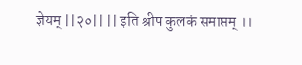ज्ञेयम् ||२०|| || इति श्रीप कुलकं समाप्तम् ।।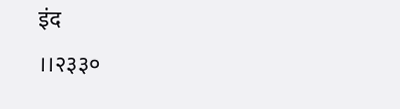इंद
।।२३३०